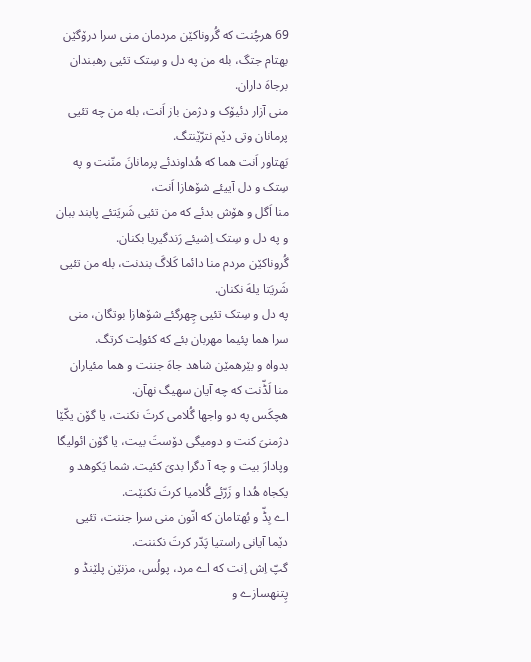69 هرچُنت که گُروناکێن مردمان منی سرا درۆگێن بهتام جتگ، بله من په دل و سِتک تئیی رهبندان برجاهَ داران.
منی آزار دئیۆک و دژمن باز اَنت، بله من چه تئیی پرمانان وتی دێم نترّێنتگ.
بَهتاور اَنت هما که هُداوندئے پرمانانَ منّنت و په سِتک و دل آییئے شۆهازا اَنت،
منا اَگل و هۆش بدئے که من تئیی شَریَتئے پابند ببان و په دل و سِتک اِشیئے رَندگیریا بکنان.
گُروناکێن مردم منا دائما کَلاگَ بندنت، بله من تئیی شَریَتا یلهَ نکنان.
په دل و سِتک تئیی چِهرگئے شۆهازا بوتگان، منی سرا هما پئیما مهربان بئے که کئولِت کرتگ.
بدواه و بێرهمێن شاهد جاهَ جننت و هما مئیاران منا لَڈّنت که چه آیان سهیگ نهآن.
هچکَس په دو واجها گُلامی کرتَ نکنت، یا گۆن یکّێا دژمنیَ کنت و دومیگی دۆستَ بیت، یا گۆن ائولیگا وپادارَ بیت و چه آ دگرا بدیَ کئیت. شما یَکوهد و یکجاه هُدا و زَرّئے گُلامیا کرتَ نکنێت.
اے بِڈّ و بُهتامان که انّون منی سرا جننت، تئیی دێما آیانی راستیا پَدّر کرتَ نکننت.
گپّ اِش اِنت که اے مرد، پولُس، مزنێن پلێنڈ و پِتنهسازے و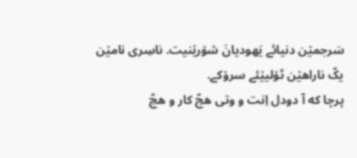سَرجمێن دنیائے یَهودیانَ شۆرێنیت. ناسِری نامێن یکّ ناراهێن ٹۆلیێئے سرۆکے.
پرچا که آ دودل اِنت و وتی هچّ کار و هچّ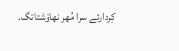کِردارئے سرا مُهر نهاۆشتاتگ.